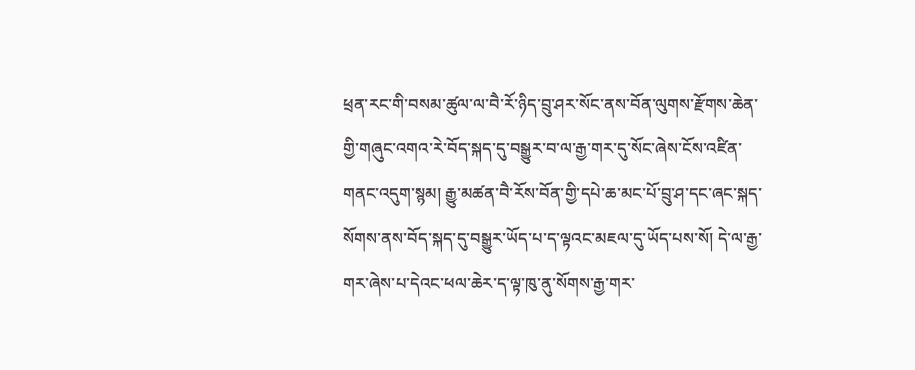ཕྲན་རང་གི་བསམ་ཚུལ་ལ་བཻ་རོ་ཉིད་བྲུ་ཤར་སོང་ནས་བོན་ལུགས་རྫོགས་ཆེན་གྱི་གཞུང་འགའ་རེ་བོད་སྐད་དུ་བསྒྱུར་བ་ལ་རྒྱ་གར་དུ་སོང་ཞེས་ངོས་འཛིན་གནང་འདུག་སྙམ། རྒྱུ་མཚན་བཻ་རོས་བོན་གྱི་དཔེ་ཆ་མང་པོ་བྲུ་ཤ་དང་ཞང་སྐད་སོགས་ནས་བོད་སྐད་དུ་བསྒྱུར་ཡོད་པ་ད་ལྟའང་མཇལ་དུ་ཡོད་པས་སོ། དེ་ལ་རྒྱ་གར་ཞེས་པ་དེའང་ཕལ་ཆེར་ད་ལྟ་ཁུ་ནུ་སོགས་རྒྱ་གར་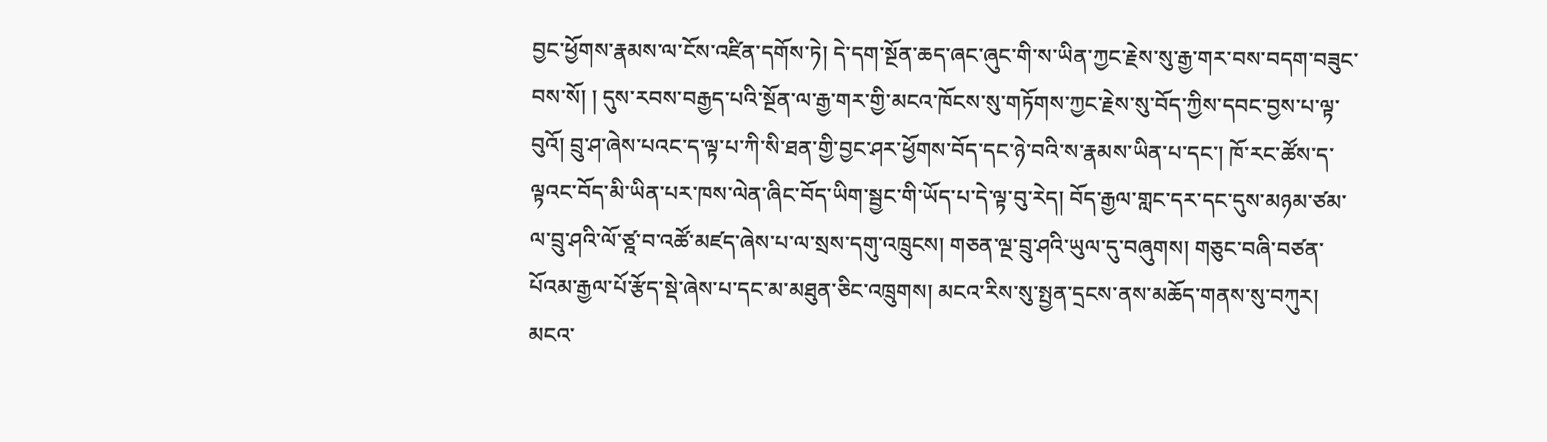བྱང་ཕྱོགས་རྣམས་ལ་ངོས་འཛིན་དགོས་ཏེ། དེ་དག་སྔོན་ཆད་ཞང་ཞུང་གི་ས་ཡིན་ཀྱང་རྗེས་སུ་རྒྱ་གར་བས་བདག་བཟུང་བས་སོ། ། དུས་རབས་བརྒྱད་པའི་སྔོན་ལ་རྒྱ་གར་གྱི་མངའ་ཁོངས་སུ་གཏོགས་ཀྱང་རྗེས་སུ་བོད་ཀྱིས་དབང་བྱས་པ་ལྟ་བུའོ། བྲུ་ཤ་ཞེས་པའང་ད་ལྟ་པ་ཀི་སི་ཐན་གྱི་བྱང་ཤར་ཕྱོགས་བོད་དང་ཉེ་བའི་ས་རྣམས་ཡིན་པ་དང་། ཁོ་རང་ཚོས་ད་ལྟའང་བོད་མི་ཡིན་པར་ཁས་ལེན་ཞིང་བོད་ཡིག་སྦྱང་གི་ཡོད་པ་དེ་ལྟ་བུ་རེད། བོད་རྒྱལ་གླང་དར་དང་དུས་མཉམ་ཙམ་ལ་བྲུ་ཤའི་ལོ་ཙྰ་བ་འཚོ་མཛད་ཞེས་པ་ལ་སྲས་དགུ་འཁྲུངས། གཅན་ལྔ་བྲུ་ཤའི་ཡུལ་དུ་བཞུགས། གཅུང་བཞི་བཙན་པོའམ་རྒྱལ་པོ་རྩོད་སྡེ་ཞེས་པ་དང་མ་མཐུན་ཅིང་འཁྲུགས། མངའ་རིས་སུ་སྤྱན་དྲངས་ནས་མཆོད་གནས་སུ་བཀུར། མངའ་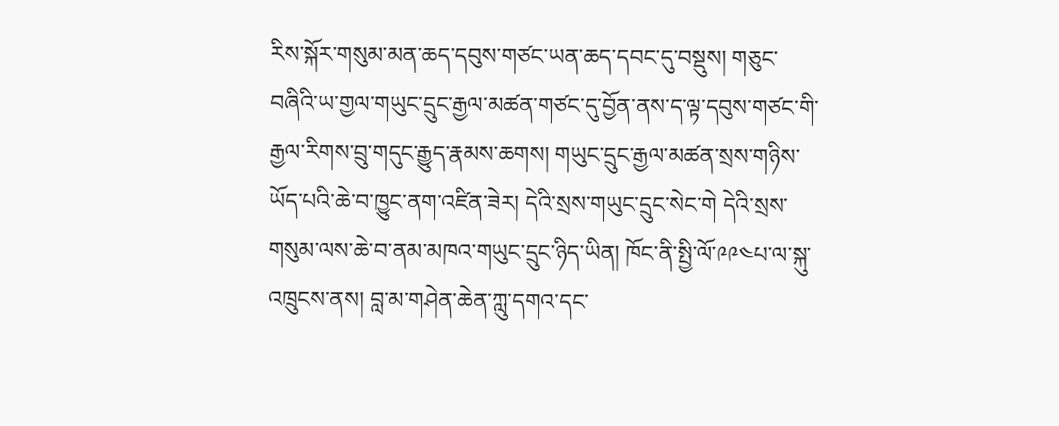རིས་སྐོར་གསུམ་མན་ཆད་དབུས་གཙང་ཡན་ཆད་དབང་དུ་བསྡུས། གཅུང་བཞིའི་ཡ་གྱལ་གཡུང་དྲུང་རྒྱལ་མཚན་གཙང་དུ་བྱོན་ནས་ད་ལྟ་དབུས་གཙང་གི་རྒྱལ་རིགས་བྲུ་གདུང་རྒྱུད་རྣམས་ཆགས། གཡུང་དྲུང་རྒྱལ་མཚན་སྲས་གཉིས་ཡོད་པའི་ཆེ་བ་ཁྱུང་ནག་འཛིན་ཟེར། དེའི་སྲས་གཡུང་དྲུང་སེང་གེ དེའི་སྲས་གསུམ་ལས་ཆེ་བ་ནམ་མཁའ་གཡུང་དྲུང་ཉིད་ཡིན། ཁོང་ནི་སྤྱི་ལོ་༩༩༤པ་ལ་སྐུ་འཁྲུངས་ནས། བླ་མ་གཤེན་ཆེན་ཀླུ་དགའ་དང་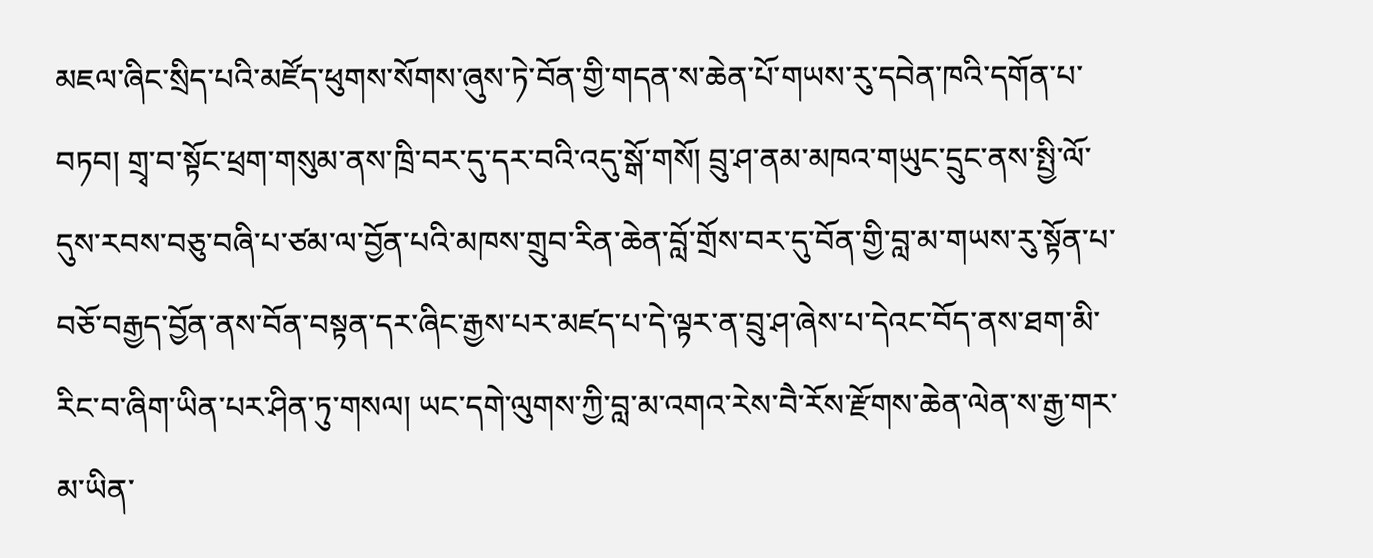མཇལ་ཞིང་སྲིད་པའི་མཛོད་ཕུགས་སོགས་ཞུས་ཏེ་བོན་གྱི་གདན་ས་ཆེན་པོ་གཡས་རུ་དབེན་ཁའི་དགོན་པ་བཏབ། གྲྭ་བ་སྟོང་ཕྲག་གསུམ་ནས་ཁྲི་བར་དུ་དར་བའི་འདུ་སྒོ་གསོ། བྲུ་ཤ་ནམ་མཁའ་གཡུང་དྲུང་ནས་སྤྱི་ལོ་དུས་རབས་བཅུ་བཞི་པ་ཙམ་ལ་བྱོན་པའི་མཁས་གྲུབ་རིན་ཆེན་བློ་གྲོས་བར་དུ་བོན་གྱི་བླ་མ་གཡས་རུ་སྟོན་པ་བཅོ་བརྒྱད་བྱོན་ནས་བོན་བསྟན་དར་ཞིང་རྒྱས་པར་མཛད་པ་དེ་ལྟར་ན་བྲུ་ཤ་ཞེས་པ་དེའང་བོད་ནས་ཐག་མི་རིང་བ་ཞིག་ཡིན་པར་ཤིན་ཏུ་གསལ། ཡང་དགེ་ལུགས་ཀྱི་བླ་མ་འགའ་རེས་བཻ་རོས་རྫོགས་ཆེན་ལེན་ས་རྒྱ་གར་མ་ཡིན་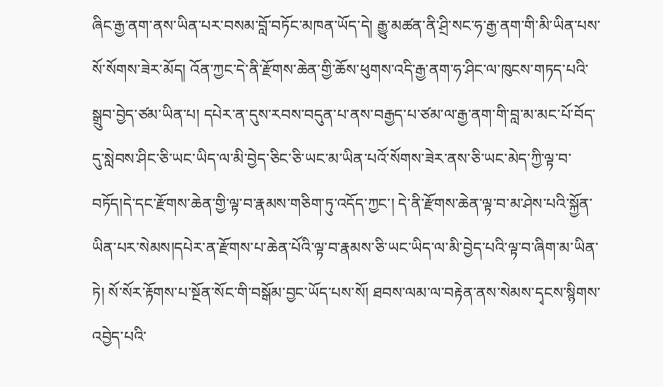ཞིང་རྒྱ་ནག་ནས་ཡིན་པར་བསམ་བློ་བཏོང་མཁན་ཡོད་དེ། རྒྱུ་མཚན་ནི་ཤྲི་སང་ཧ་རྒྱ་ནག་གི་མི་ཡིན་པས་སོ་སོགས་ཟེར་མོད། འོན་ཀྱང་དེ་ནི་རྫོགས་ཆེན་གྱི་ཆོས་ཕུགས་འདི་རྒྱ་ནག་ཧ་ཤིང་ལ་ཁུངས་གཏད་པའི་སྒྲུབ་བྱེད་ཙམ་ཡིན་པ། དཔེར་ན་དུས་རབས་བདུན་པ་ནས་བརྒྱད་པ་ཙམ་ལ་རྒྱ་ནག་གི་བླ་མ་མང་པོ་བོད་དུ་སླེབས་ཤིང་ཅི་ཡང་ཡིད་ལ་མི་བྱེད་ཅིང་ཅི་ཡང་མ་ཡིན་པའོ་སོགས་ཟེར་ནས་ཅི་ཡང་མེད་ཀྱི་ལྟ་བ་བཏོད།དེ་དང་རྫོགས་ཆེན་གྱི་ལྟ་བ་རྣམས་གཅིག་ཏུ་འདོད་ཀྱང་། དེ་ནི་རྫོགས་ཆེན་ལྟ་བ་མ་ཤེས་པའི་སྐྱོན་ཡིན་པར་སེམས།དཔེར་ན་རྫོགས་པ་ཆེན་པོའི་ལྟ་བ་རྣམས་ཅི་ཡང་ཡིད་ལ་མི་བྱེད་པའི་ལྟ་བ་ཞིག་མ་ཡིན་ཏེ། སོ་སོར་རྟོགས་པ་སྔོན་སོང་གི་བསྒོམ་བྱང་ཡོད་པས་སོ། ཐབས་ལམ་ལ་བརྟེན་ནས་སེམས་དྭངས་སྙིགས་འབྱེད་པའི་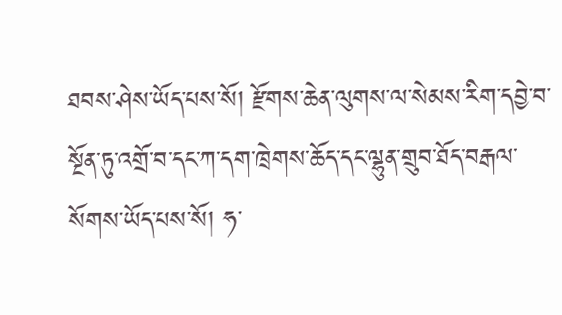ཐབས་ཤེས་ཡོད་པས་སོ། རྫོགས་ཆེན་ལུགས་ལ་སེམས་རིག་དབྱེ་བ་སྔོན་ཏུ་འགྲོ་བ་དང་ཀ་དག་ཁྲེགས་ཆོད་དང་ལྷུན་གྲུབ་ཐོད་བརྒལ་སོགས་ཡོད་པས་སོ། ཧ་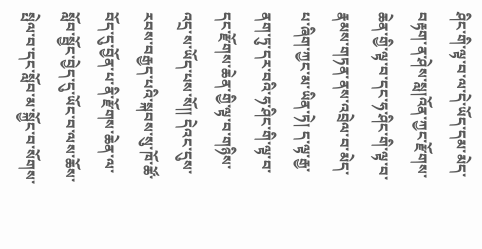ཤིང་གི་ལྟ་བ་ལ་དེ་ཡོད་དམ་མེད་བརྟག་ན་ཤེས་སླ།འོན་ཀྱང་རྫོགས་ཆེན་གྱི་ལྟ་བ་དང་ཧ་ཤིང་གི་ལྟ་བ་རྣམས་གཏན་ནས་འབྲེལ་བ་མེད་པ་ཞིག་ཀྱང་མ་ཡིན་ཏེ། ད་ལྟ་རྒྱ་ནག་ཏུ་དར་བའི་ཧ་ཤིང་གི་ལྟ་བ་དང་རྫོགས་ཆེན་གྱི་ལྟ་བ་གཉིས་འདྲ་ས་ཡོད་པས་སོ།། དེའང་དུས་རབས་བརྒྱད་པའི་སྐབས་སུ་ཁོ་ཚོ་བོད་དུ་བྱོན་པ་ནི་རྫོགས་ཆེན་ལ་སློབ་སྦྱོང་བྱེད་དུ་ཡོང་བ་ལས་ཆོས་སྤེལ་བ་དང་སློབ་མ་སྐྱོང་བ་སོགས་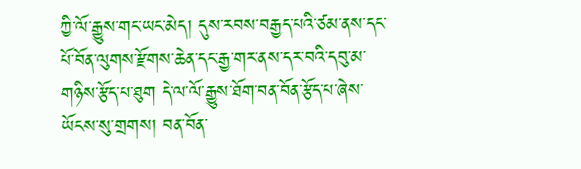ཀྱི་ལོ་རྒྱུས་གང་ཡང་མེད། དུས་རབས་བརྒྱད་པའི་ཙམ་ནས་དང་པོ་བོན་ལུགས་རྫོགས་ཆེན་དང་རྒྱ་གར་ནས་དར་བའི་དབུ་མ་གཉིས་རྩོད་པ་ཐུག དེ་ལ་ལོ་རྒྱུས་ཐོག་བན་བོན་རྩོད་པ་ཞེས་ཡོངས་སུ་གྲགས། བན་བོན་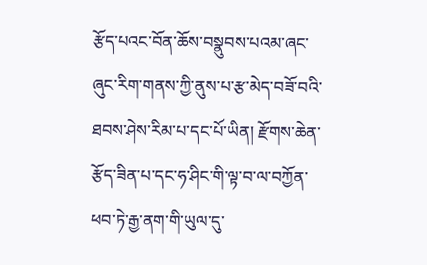རྩོད་པའང་བོན་ཆོས་བསྣུབས་པའམ་ཞང་ཞུང་རིག་གནས་ཀྱི་ནུས་པ་རྩ་མེད་བཟོ་བའི་ཐབས་ཤེས་རིམ་པ་དང་པོ་ཡིན། རྫོགས་ཆེན་རྩོད་ཟིན་པ་དང་ཧ་ཤིང་གི་ལྟ་བ་ལ་བཀྱོན་ཕབ་ཏེ་རྒྱ་ནག་གི་ཡུལ་དུ་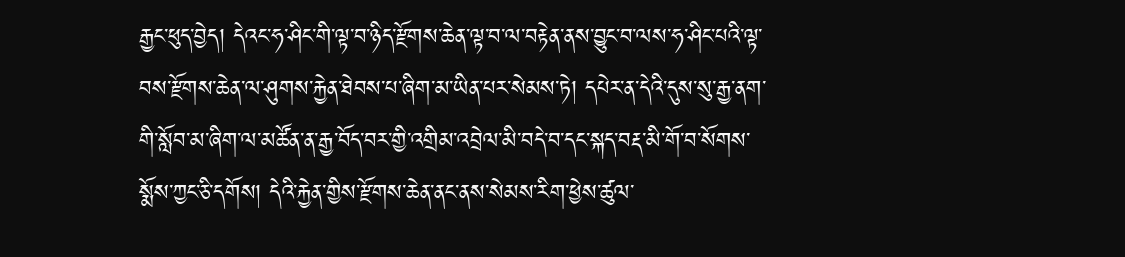རྒྱང་ཕུད་བྱེད། དེའང་ཧ་ཤིང་གི་ལྟ་བ་ཉིད་རྫོགས་ཆེན་ལྟ་བ་ལ་བརྟེན་ནས་བྱུང་བ་ལས་ཧ་ཤིང་པའི་ལྟ་བས་རྫོགས་ཆེན་ལ་ཤུགས་རྐྱེན་ཐེབས་པ་ཞིག་མ་ཡིན་པར་སེམས་ཏེ། དཔེར་ན་དེའི་དུས་སུ་རྒྱ་ནག་གི་སློབ་མ་ཞིག་ལ་མཚོན་ན་རྒྱ་བོད་བར་གྱི་འགྲིམ་འབྲེལ་མི་བདེ་བ་དང་སྐད་བརྡ་མི་གོ་བ་སོགས་སྨོས་ཀྱང་ཅི་དགོས། དེའི་རྐྱེན་གྱིས་རྫོགས་ཆེན་ནང་ནས་སེམས་རིག་ཕྱེས་ཚུལ་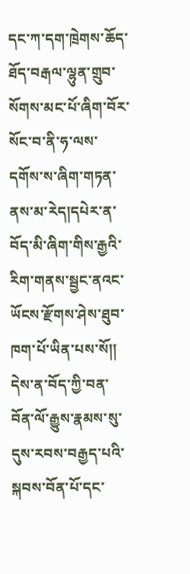དང་ཀ་དག་ཁྲེགས་ཆོད་ཐོད་བརྒལ་ལྷུན་གྲུབ་སོགས་མང་པོ་ཞིག་བོར་སོང་བ་ནི་ཧ་ལས་དགོས་ས་ཞིག་གཏན་ནས་མ་རེད།དཔེར་ན་བོད་མི་ཞིག་གིས་རྒྱའི་རིག་གནས་སྦྱང་ནའང་ཡོངས་རྫོགས་ཤེས་ཐུབ་ཁག་པོ་ཡིན་པས་སོ།།
དེས་ན་བོད་ཀྱི་བན་བོན་ལོ་རྒྱུས་རྣམས་སུ་དུས་རབས་བརྒྱད་པའི་སྐབས་བོན་པོ་དང་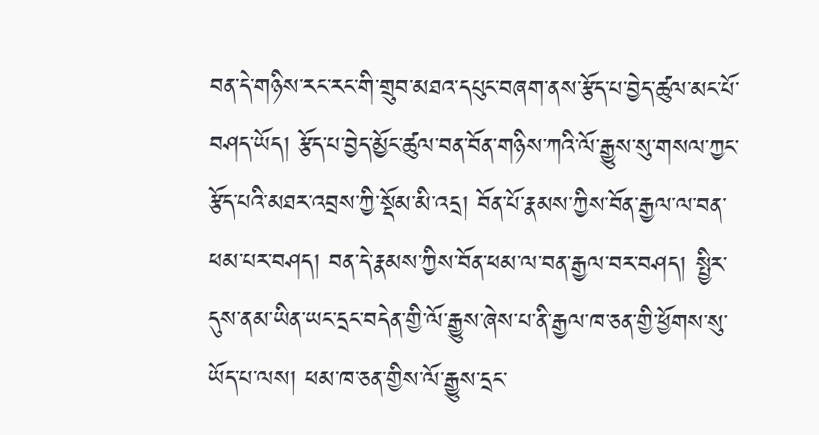བན་དེ་གཉིས་རང་རང་གི་གྲུབ་མཐའ་དཔུང་བཞག་ནས་རྩོད་པ་བྱེད་ཚུལ་མང་པོ་བཤད་ཡོད། རྩོད་པ་བྱེད་མྱོང་ཚུལ་བན་བོན་གཉིས་ཀའི་ལོ་རྒྱུས་སུ་གསལ་ཀྱང་རྩོད་པའི་མཐར་འབྲས་ཀྱི་སྡོམ་མི་འདྲ། བོན་པོ་རྣམས་ཀྱིས་བོན་རྒྱལ་ལ་བན་ཕམ་པར་བཤད། བན་དེ་རྣམས་ཀྱིས་བོན་ཕམ་ལ་བན་རྒྱལ་བར་བཤད། སྤྱིར་དུས་ནམ་ཡིན་ཡང་དྲང་བདེན་གྱི་ལོ་རྒྱུས་ཞེས་པ་ནི་རྒྱལ་ཁ་ཅན་གྱི་ཕྱོགས་སུ་ཡོད་པ་ལས། ཕམ་ཁ་ཅན་གྱིས་ལོ་རྒྱུས་དྲང་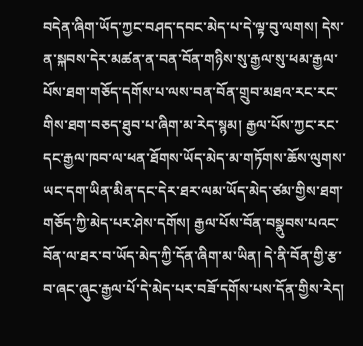བདེན་ཞིག་ཡོད་ཀྱང་བཤད་དབང་མེད་པ་དེ་ལྟ་བུ་ལགས། དེས་ན་སྐབས་དེར་མཚན་ན་བན་བོན་གཉིས་སུ་རྒྱལ་སུ་ཕམ་རྒྱལ་པོས་ཐག་གཅོད་དགོས་པ་ལས་བན་བོན་གྲུབ་མཐའ་རང་རང་གིས་ཐག་བཅད་ཐུབ་པ་ཞིག་མ་རེད་སྙམ། རྒྱལ་པོས་ཀྱང་རང་དང་རྒྱལ་ཁབ་ལ་ཕན་ཐོགས་ཡོད་མེད་མ་གཏོགས་ཆོས་ལུགས་ཡང་དག་ཡིན་མིན་དང་དེར་ཐར་ལམ་ཡོད་མེད་ཙམ་གྱིས་ཐག་གཅོད་ཀྱི་མེད་པར་ཤེས་དགོས། རྒྱལ་པོས་བོན་བསྣུབས་པའང་བོན་ལ་ཐར་བ་ཡོད་མེད་ཀྱི་དོན་ཞིག་མ་ཡིན། དེ་ནི་བོན་གྱི་རྩ་བ་ཞང་ཞུང་རྒྱལ་པོ་དེ་མེད་པར་བཟོ་དགོས་པས་དོན་གྱིས་རེད།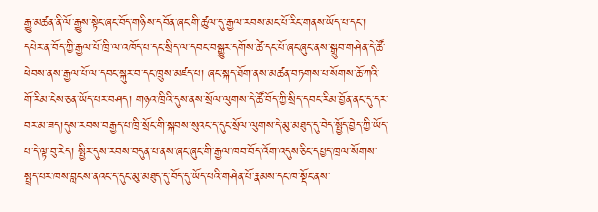རྒྱུ་མཚན་ནི་ལོ་རྒྱུས་སྟེང་ཞང་བོད་གཉིས་དབོན་ཞང་གི་ཚུལ་དུ་རྒྱལ་རབས་མང་པོ་རིང་གནས་ཡོད་པ་དང་། དཔེར་ན་བོད་ཀྱི་རྒྱལ་པོ་ཁྲི་ལ་འཁོད་པ་དང་སྲིད་ལ་དབང་བསྒྱུར་དགོས་ཚེ་དང་པོ་ཞང་ཞུང་ནས་སྒྲུབ་གཤེན་དེ་ཚོ་ཕེབས་ནས་རྒྱལ་པོ་ལ་དབང་སྐུར་བ་དང་ཁྲུས་མཛད་པ། ཞང་སྐད་ཐོག་ནས་མཚན་བཏགས་པ་སོགས་ཆོ་ཀའི་གོ་རིམ་ངེས་ཅན་ཡོད་པར་བཤད། གཉའ་ཁྲིའི་དུས་ནས་སྲོལ་ལུགས་དེ་ཚོ་བོད་ཀྱི་སྲིད་དབང་རིམ་བྱོན་ནང་དུ་དར་བར་མ་ཟད།དུས་རབས་བརྒྱད་པ་ཁྲི་སྲོང་གི་སྐབས་སུའང་ད་དུང་སྲོལ་ལུགས་དེ་མུ་མཐུད་དུ་བེད་སྤྱོད་བྱེད་ཀྱི་ཡོད་པ་དེ་ལྟ་བུ་རེད། སྤྱིར་དུས་རབས་བདུན་པ་ནས་ཞང་ཞུང་གི་རྒྱལ་ཁབ་བོད་འོག་འདུས་ཅིང་དཔྱད་ཁྲལ་སོགས་སྤྲད་པར་ཁས་བླངས་ནའང་ད་དུང་མུ་མཐུད་དུ་བོད་དུ་ཡོད་པའི་གཤེན་པོ་རྣམས་དང་ཁ་སྡོང་ནས་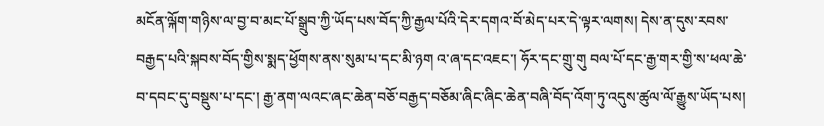མངོན་ལྐོག་གཉིས་ལ་བྱ་བ་མང་པོ་སྒྲུབ་ཀྱི་ཡོད་པས་བོད་ཀྱི་རྒྱལ་པོའི་དེར་དགའ་བོ་མེད་པར་དེ་ལྟར་ལགས། དེས་ན་དུས་རབས་བརྒྱད་པའི་སྐབས་བོད་གྱིས་སྨད་ཕྱོགས་ནས་སུམ་པ་དང་མི་ཉག འ་ཞ་དང་འཇང་། ཧོར་དང་གྲུ་གུ བལ་པོ་དང་རྒྱ་གར་གྱི་ས་ཕལ་ཆེ་བ་དབང་དུ་བསྡུས་པ་དང་། རྒྱ་ནག་ལའང་ཞང་ཆེན་བཅོ་བརྒྱད་བཅོམ་ཞིང་ཞིང་ཆེན་བཞི་བོད་འོག་ཏུ་འདུས་ཚུལ་ལོ་རྒྱུས་ཡོད་པས།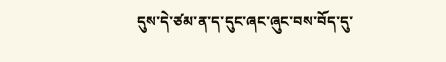དུས་དེ་ཙམ་ན་ད་དུང་ཞང་ཞུང་བས་བོད་དུ་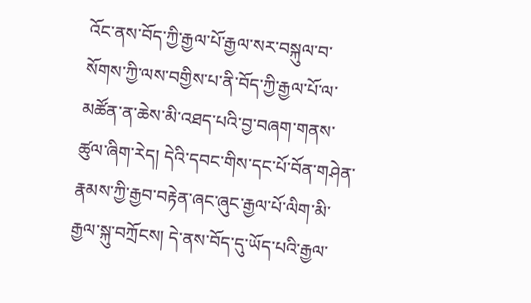འོང་ནས་བོད་ཀྱི་རྒྱལ་པོ་རྒྱལ་སར་བསྐུལ་བ་སོགས་ཀྱི་ལས་བགྱིས་པ་ནི་བོད་ཀྱི་རྒྱལ་པོ་ལ་མཚོན་ན་ཆེས་མི་འཐད་པའི་བྱ་བཞག་གནས་ཚུལ་ཞིག་རེད། དེའི་དབང་གིས་དང་པོ་བོན་གཤེན་རྣམས་ཀྱི་རྒྱབ་བརྟེན་ཞང་ཞུང་རྒྱལ་པོ་ལིག་མི་རྒྱལ་སྐུ་བཀྲོངས། དེ་ནས་བོད་དུ་ཡོད་པའི་རྒྱལ་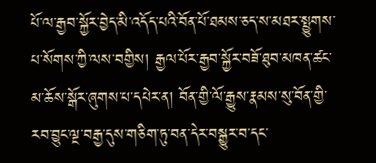པོ་ལ་རྒྱབ་སྐྱོར་བྱེད་མི་འདོད་པའི་བོན་པོ་ཐམས་ཅད་ས་མཐར་སྤྱུགས་པ་སོགས་ཀྱི་ལས་བགྱིས། རྒྱལ་པོར་རྒྱབ་སྐྱོར་བཟོ་ཐུབ་མཁན་ཚང་མ་ཆོས་སྒོར་ཞུགས་པ་དཔེར་ན། བོན་གྱི་ལོ་རྒྱུས་རྣམས་སུ་བོན་གྱི་རབ་བྱུང་ལྔ་བརྒྱ་དུས་གཅིག་ཏུ་བན་དེར་བསྒྱུར་བ་དང་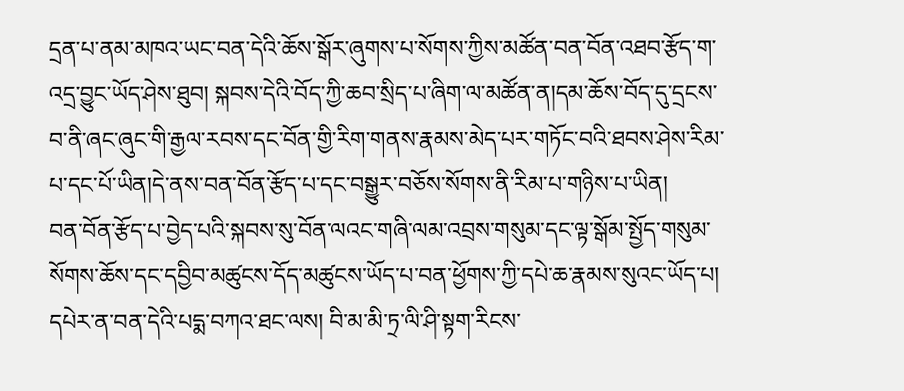དྲན་པ་ནམ་མཁའ་ཡང་བན་དེའི་ཆོས་སྒོར་ཞུགས་པ་སོགས་ཀྱིས་མཚོན་བན་བོན་འཐབ་རྩོད་ག་འདྲ་བྱུང་ཡོད་ཤེས་ཐུབ། སྐབས་དེའི་བོད་ཀྱི་ཆབ་སྲིད་པ་ཞིག་ལ་མཚོན་ན།དམ་ཆོས་བོད་དུ་དྲངས་བ་ནི་ཞང་ཞུང་གི་རྒྱལ་རབས་དང་བོན་གྱི་རིག་གནས་རྣམས་མེད་པར་གཏོང་བའི་ཐབས་ཤེས་རིམ་པ་དང་པོ་ཡིན།དེ་ནས་བན་བོན་རྩོད་པ་དང་བསྒྱུར་བཅོས་སོགས་ནི་རིམ་པ་གཉིས་པ་ཡིན།
བན་བོན་རྩོད་པ་བྱེད་པའི་སྐབས་སུ་བོན་ལའང་གཞི་ལམ་འབྲས་གསུམ་དང་ལྟ་སྒོམ་སྤྱོད་གསུམ་སོགས་ཆོས་དང་དབྱིབ་མཚུངས་དོད་མཚུངས་ཡོད་པ་བན་ཕྱོགས་ཀྱི་དཔེ་ཆ་རྣམས་སུའང་ཡོད་པ། དཔེར་ན་བན་དེའི་པདྨ་བཀའ་ཐང་ལས། བི་མ་མི་ཏྲ་ལི་ཤི་སྟག་རིངས་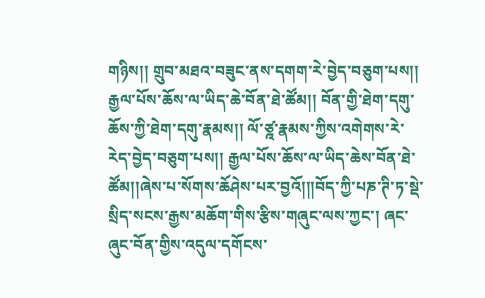གཉིས།། གྲུབ་མཐའ་བཟུང་ནས་དགག་རེ་བྱེད་བཅུག་པས།། རྒྱལ་པོས་ཆོས་ལ་ཡིད་ཆེ་བོན་ཐེ་ཚོམ།། བོན་གྱི་ཐེག་དགུ་ཆོས་ཀྱི་ཐེག་དགུ་རྣམས།། ལོ་ཙྰ་རྣམས་ཀྱིས་འགེགས་རེ་རེད་བྱེད་བཅུག་པས།། རྒྱལ་པོས་ཆོས་ལ་ཡིད་ཆེས་བོན་ཐེ་ཚོམ།།ཞེས་པ་སོགས་ཆོཤེས་པར་བྱའོ།།།བོད་ཀྱི་པཎ་ཊི་ཏ་སྡེ་སྲིད་སངས་རྒྱས་མཆོག་གིས་རྩིས་གཞུང་ལས་ཀྱང་། ཞང་ཞུང་བོན་གྱིས་འདུལ་དགོངས་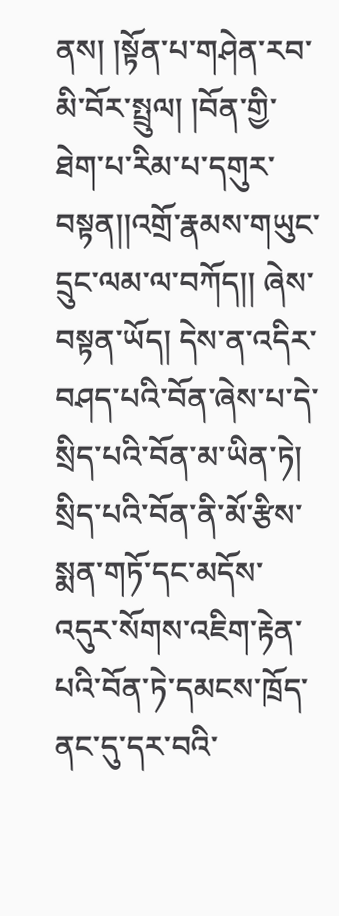ནས། །སྟོན་པ་གཤེན་རབ་མི་བོར་སྤྲུལ། །བོན་གྱི་ཐེག་པ་རིམ་པ་དགུར་བསྟན།།འགྲོ་རྣམས་གཡུང་དྲུང་ལམ་ལ་བཀོད།། ཞེས་བསྟན་ཡོད། དེས་ན་འདིར་བཤད་པའི་བོན་ཞེས་པ་དེ་སྲིད་པའི་བོན་མ་ཡིན་ཏེ། སྲིད་པའི་བོན་ནི་མོ་རྩིས་སྨན་གཏོ་དང་མདོས་འདུར་སོགས་འཇིག་རྟེན་པའི་བོན་ཏེ་དམངས་ཁྲོད་ནང་དུ་དར་བའི་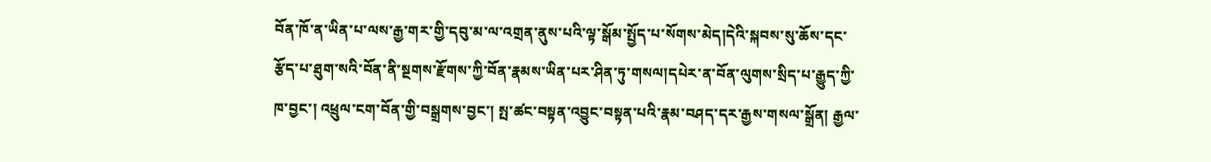བོན་ཁོ་ན་ཡིན་པ་ལས་རྒྱ་གར་གྱི་དབུ་མ་ལ་འགྲན་ནུས་པའི་ལྟ་སྒོམ་སྤྱོད་པ་སོགས་མེད།དེའི་སྐབས་སུ་ཆོས་དང་རྩོད་པ་ཐུག་སའི་བོན་ནི་སྔགས་རྫོགས་ཀྱི་བོན་རྣམས་ཡིན་པར་ཤིན་ཏུ་གསལ།དཔེར་ན་བོན་ལུགས་སྲིད་པ་རྒྱུད་ཀྱི་ཁ་བྱང་། འཕྲུལ་ངག་བོན་གྱི་བསྒྲགས་བྱང་། སྤ་ཚང་བསྟན་འབྱུང་བསྟན་པའི་རྣམ་བཤད་དར་རྒྱས་གསལ་སྒྲོན། རྒྱལ་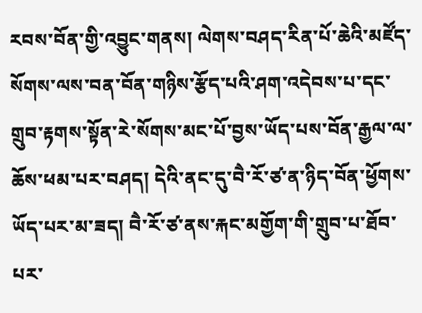རབས་བོན་གྱི་འབྱུང་གནས། ལེགས་བཤད་རིན་པོ་ཆེའི་མཛོད་སོགས་ལས་བན་བོན་གཉིས་རྩོད་པའི་ཤག་འདེབས་པ་དང་གྲུབ་རྟགས་སྟོན་རེ་སོགས་མང་པོ་བྱས་ཡོད་པས་བོན་རྒྱལ་ལ་ཆོས་ཕམ་པར་བཤད། དེའི་ནང་དུ་བཻ་རོ་ཙ་ན་ཉིད་བོན་ཕྱོགས་ཡོད་པར་མ་ཟད། བཻ་རོ་ཙ་ནས་རྐང་མགྱོག་གི་གྲུབ་པ་ཐོབ་པར་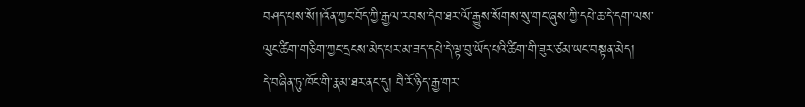བཤད་པས་སོ།།འོན་ཀྱང་བོད་ཀྱི་རྒྱལ་རབས་དེབ་ཐར་ལོ་རྒྱུས་སོགས་སུ་གང་ཞུས་ཀྱི་དཔེ་ཆ་དེ་དག་ལས་ལུང་ཚིག་གཅིག་ཀྱང་དྲངས་མེད་པར་མ་ཟད་དཔེ་དེ་ལྟ་བུ་ཡོད་པའི་ཚིག་གི་ཟུར་ཙམ་ཡང་བསྟན་མེད།
དེ་བཞིན་ཏུ་ཁོང་གི་རྣམ་ཐར་ནང་དུ། བཻ་རོ་ཉིད་རྒྱ་གར་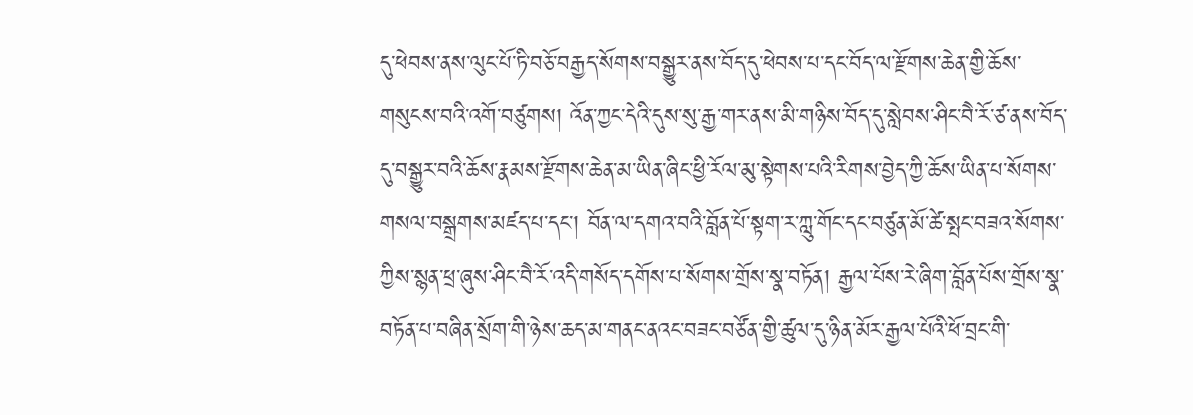དུ་ཕེབས་ནས་ལུང་པོ་ཏི་བཅོ་བརྒྱད་སོགས་བསྒྱུར་ནས་བོད་དུ་ཕེབས་པ་དང་བོད་ལ་རྫོགས་ཆེན་གྱི་ཆོས་གསུངས་བའི་འགོ་བཙུགས། འོན་ཀྱང་དེའི་དུས་སུ་རྒྱ་གར་ནས་མི་གཉིས་བོད་དུ་སླེབས་ཤིང་བཻ་རོ་ཙ་ནས་བོད་དུ་བསྒྱུར་བའི་ཆོས་རྣམས་རྫོགས་ཆེན་མ་ཡིན་ཞིང་ཕྱི་རོལ་མུ་སྟེགས་པའི་རིགས་བྱེད་ཀྱི་ཆོས་ཡིན་པ་སོགས་གསལ་བསྒྲགས་མཛད་པ་དང་། བོན་ལ་དགའ་བའི་བློན་པོ་སྟག་ར་ཀླུ་གོང་དང་བཙུན་མོ་ཚེ་སྤང་བཟའ་སོགས་ཀྱིས་སྙན་ཕྲ་ཞུས་ཤིང་བཻ་རོ་འདི་གསོད་དགོས་པ་སོགས་གྲོས་སྣ་བཏོན། རྒྱལ་པོས་རེ་ཞིག་བློན་པོས་གྲོས་སྣ་བཏོན་པ་བཞིན་སྲོག་གི་ཉེས་ཆད་མ་གནང་ནའང་བཟང་བཙོན་གྱི་ཚུལ་དུ་ཉིན་མོར་རྒྱལ་པོའི་ཕོ་བྲང་གི་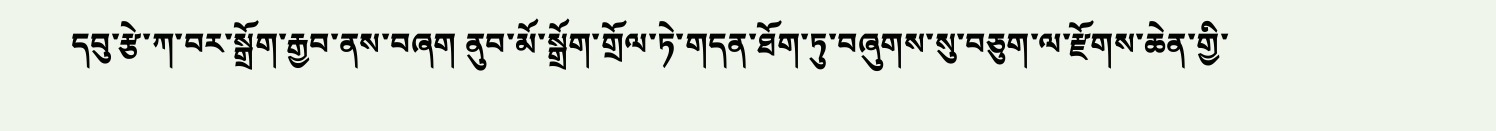དབུ་རྩེ་ཀ་བར་སྒྲོག་རྒྱབ་ནས་བཞག ནུབ་མོ་སྒྲོག་གྲོལ་ཏེ་གདན་ཐོག་ཏུ་བཞུགས་སུ་བཅུག་ལ་རྫོགས་ཆེན་གྱི་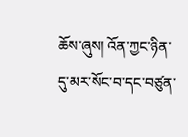ཆོས་ཞུས། འོན་ཀྱང་ཉིན་དུ་མར་སོང་བ་དང་བཙུན་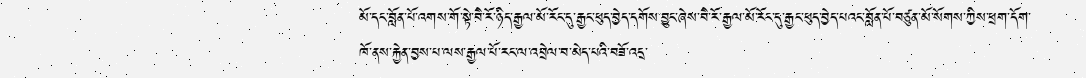མོ་དང་བློན་པོ་འགས་གོ་སྟེ་བཻ་རོ་ཉིད་རྒྱལ་མོ་རོང་དུ་རྒྱང་ཕུད་བྱེད་དགོས་བྱུང་ཞེས་བཻ་རོ་རྒྱལ་མོ་རོང་དུ་རྒྱང་ཕུད་བྱེད་པའང་བློན་པོ་བཙུན་མོ་སོགས་ཀྱིས་ཕྲག་དོག་ཁོ་ནས་རྐྱེན་བྱས་པ་ལས་རྒྱལ་པོ་རང་ལ་འབྲེལ་བ་མེད་པའི་བཟོ་འདྲ་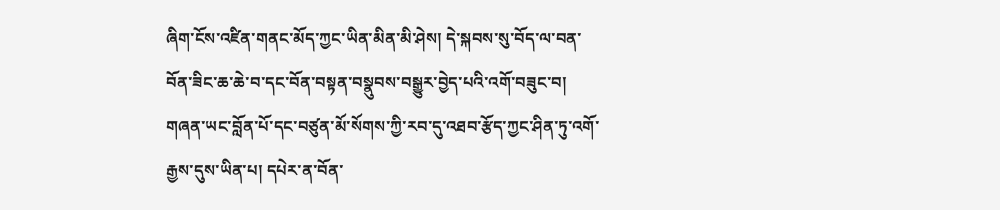ཞིག་ངོས་འཛིན་གནང་མོད་ཀྱང་ཡིན་མིན་མི་ཤེས། དེ་སྐབས་སུ་བོད་ལ་བན་བོན་ཟིང་ཆ་ཆེ་བ་དང་བོན་བསྟན་བསྣུབས་བསྒྱུར་བྱེད་པའི་འགོ་བཟུང་བ། གཞན་ཡང་བློན་པོ་དང་བཙུན་མོ་སོགས་ཀྱི་རབ་དུ་འཐབ་རྩོད་ཀྱང་ཤིན་ཏུ་འགོ་རྒྱས་དུས་ཡིན་པ། དཔེར་ན་བོན་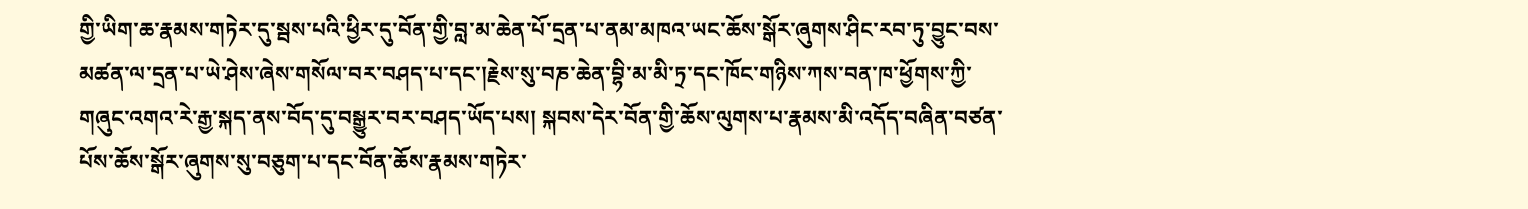གྱི་ཡིག་ཆ་རྣམས་གཏེར་དུ་སྦས་པའི་ཕྱིར་དུ་བོན་གྱི་བླ་མ་ཆེན་པོ་དྲན་པ་ནམ་མཁའ་ཡང་ཆོས་སྒོར་ཞུགས་ཤིང་རབ་ཏུ་བྱུང་བས་མཚན་ལ་དྲན་པ་ཡེ་ཤེས་ཞེས་གསོལ་བར་བཤད་པ་དང་།རྗེས་སུ་བཎ་ཆེན་བྷི་མ་མི་ཏྲ་དང་ཁོང་གཉིས་ཀས་བན་ཁ་ཕྱོགས་ཀྱི་གཞུང་འགའ་རེ་རྒྱ་སྐད་ནས་བོད་དུ་བསྒྱུར་བར་བཤད་ཡོད་པས། སྐབས་དེར་བོན་གྱི་ཆོས་ལུགས་པ་རྣམས་མི་འདོད་བཞིན་བཙན་པོས་ཆོས་སྒོར་ཞུགས་སུ་བཅུག་པ་དང་བོན་ཆོས་རྣམས་གཏེར་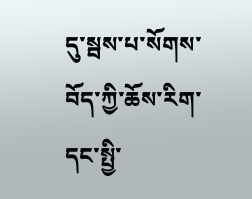དུ་སྦས་པ་སོགས་བོད་ཀྱི་ཆོས་རིག་དང་སྤྱི་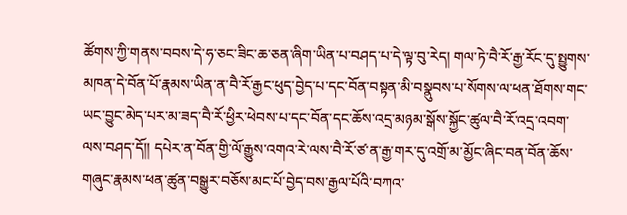ཚོགས་ཀྱི་གནས་བབས་དེ་ཧ་ཅང་ཟིང་ཆ་ཅན་ཞིག་ཡིན་པ་བཤད་པ་དེ་ལྟ་བུ་རེད། གལ་ཏེ་བཻ་རོ་རྒྱ་རོང་དུ་སྤྱུགས་མཁན་དེ་བོན་པོ་རྣམས་ཡིན་ན་བཻ་རོ་རྒྱང་ཕུད་བྱེད་པ་དང་བོན་བསྟན་མི་བསྣུབས་པ་སོགས་ལ་ཕན་ཐོགས་གང་ཡང་བྱུང་མེད་པར་མ་ཟད་བཻ་རོ་ཕྱིར་ཕེབས་པ་དང་བོན་དང་ཆོས་འདྲ་མཉམ་སྒོས་སྐྱོང་ཚུལ་བཻ་རོ་འདྲ་འབག་ལས་བཤད་དོ།། དཔེར་ན་བོན་གྱི་ལོ་རྒྱུས་འགའ་རེ་ལས་བཻ་རོ་ཙ་ན་རྒྱ་གར་དུ་འགྲོ་མ་མྱོང་ཞིང་བན་བོན་ཆོས་གཞུང་རྣམས་ཕན་ཚུན་བསྒྱུར་བཅོས་མང་པོ་བྱེད་བས་རྒྱལ་པོའི་བཀའ་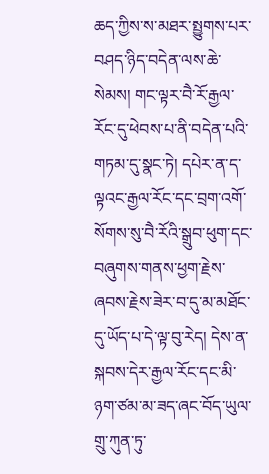ཆད་ཀྱིས་ས་མཐར་སྤྱུགས་པར་བཤད་ཉིད་བདེན་ལས་ཆེ་སེམས། གང་ལྟར་བཻ་རོ་རྒྱལ་རོང་དུ་ཕེབས་པ་ནི་བདེན་པའི་གཏམ་དུ་སྣང་ཏེ། དཔེར་ན་ད་ལྟའང་རྒྱལ་རོང་དང་བྲག་འགོ་སོགས་སུ་བཻ་རོའི་སྒྲུབ་ཕུག་དང་བཞུགས་གནས་ཕྱག་རྗེས་ཞབས་རྗེས་ཟེར་བ་དུ་མ་མཐོང་དུ་ཡོད་པ་དེ་ལྟ་བུ་རེད། དེས་ན་སྐབས་དེར་རྒྱལ་རོང་དང་མི་ཉག་ཙམ་མ་ཟད་ཞང་བོད་ཡུལ་གྲུ་ཀུན་ཏུ་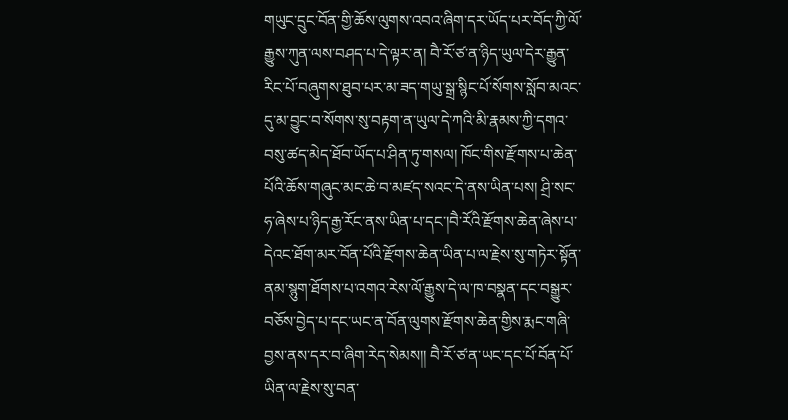གཡུང་དྲུང་བོན་གྱི་ཆོས་ལུགས་འབའ་ཞིག་དར་ཡོད་པར་བོད་ཀྱི་ལོ་རྒྱུས་ཀུན་ལས་བཤད་པ་དེ་ལྟར་ན། བཻ་རོ་ཙ་ན་ཉིད་ཡུལ་དེར་རྒྱུན་རིང་པོ་བཞུགས་ཐུབ་པར་མ་ཟད་གཡུ་སྒྲ་སྙིང་པོ་སོགས་སློབ་མའང་དུ་མ་བྱུང་བ་སོགས་སུ་བརྟག་ན་ཡུལ་དེ་ཀའི་མི་རྣམས་ཀྱི་དགའ་བསུ་ཚད་མེད་ཐོབ་ཡོད་པ་ཤིན་ཏུ་གསལ། ཁོང་གིས་རྫོགས་པ་ཆེན་པོའི་ཆོས་གཞུང་མང་ཆེ་བ་མཛད་སའང་དེ་ནས་ཡིན་པས། ཤྲི་སང་ཧ་ཞེས་པ་ཉིད་རྒྱ་རོང་ནས་ཡིན་པ་དང་།བཻ་རོའི་རྫོགས་ཆེན་ཞེས་པ་དེའང་ཐོག་མར་བོན་པོའི་རྫོགས་ཆེན་ཡིན་པ་ལ་རྗེས་སུ་གཏེར་སྟོན་ནམ་སྙུག་ཐོགས་པ་འགའ་རེས་ལོ་རྒྱུས་དེ་ལ་ཁ་བསྣན་དང་བསྒྱུར་བཅོས་བྱེད་པ་དང་ཡང་ན་བོན་ལུགས་རྫོགས་ཆེན་གྱིས་རྨང་གཞི་བྱས་ནས་དར་བ་ཞིག་རེད་སེམས།། བཻ་རོ་ཙ་ན་ཡང་དང་པོ་བོན་པོ་ཡིན་ལ་རྗེས་སུ་བན་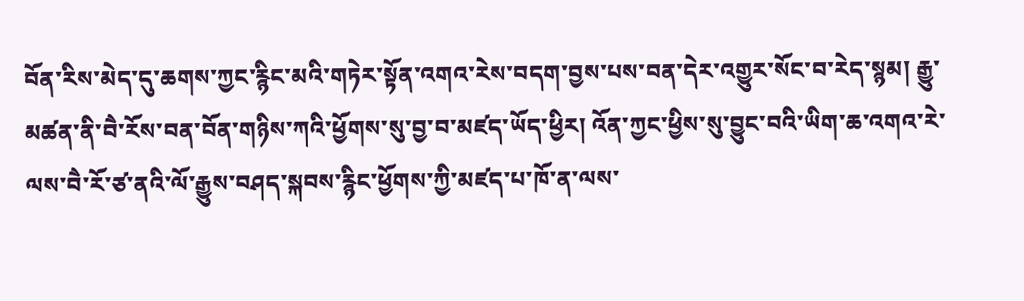བོན་རིས་མེད་དུ་ཆགས་ཀྱང་རྙིང་མའི་གཏེར་སྟོན་འགའ་རེས་བདག་བྱས་པས་བན་དེར་འགྱུར་སོང་བ་རེད་སྙམ། རྒྱུ་མཚན་ནི་བཻ་རོས་བན་བོན་གཉིས་ཀའི་ཕྱོགས་སུ་བྱ་བ་མཛད་ཡོད་ཕྱིར། འོན་ཀྱང་ཕྱིས་སུ་བྱུང་བའི་ཡིག་ཆ་འགའ་རེ་ལས་བཻ་རོ་ཙ་ནའི་ལོ་རྒྱུས་བཤད་སྐབས་རྙིང་ཕྱོགས་ཀྱི་མཛད་པ་ཁོ་ན་ལས་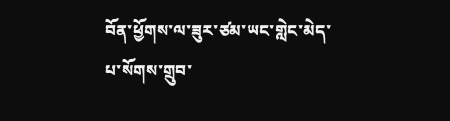བོན་ཕྱོགས་ལ་ཟུར་ཙམ་ཡང་གླེང་མེད་པ་སོགས་གྲུབ་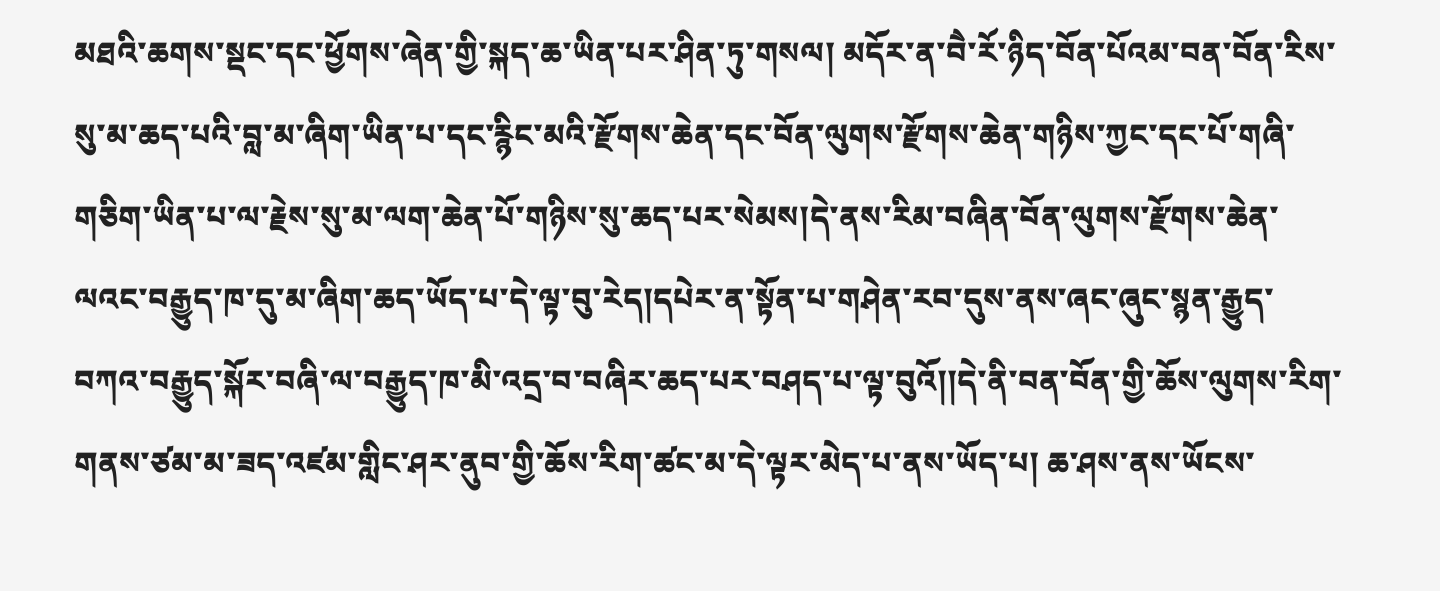མཐའི་ཆགས་སྡང་དང་ཕྱོགས་ཞེན་གྱི་སྐད་ཆ་ཡིན་པར་ཤིན་ཏུ་གསལ། མདོར་ན་བཻ་རོ་ཉིད་བོན་པོའམ་བན་བོན་རིས་སུ་མ་ཆད་པའི་བླ་མ་ཞིག་ཡིན་པ་དང་རྙིང་མའི་རྫོགས་ཆེན་དང་བོན་ལུགས་རྫོགས་ཆེན་གཉིས་ཀྱང་དང་པོ་གཞི་གཅིག་ཡིན་པ་ལ་རྗེས་སུ་མ་ལག་ཆེན་པོ་གཉིས་སུ་ཆད་པར་སེམས།དེ་ནས་རིམ་བཞིན་བོན་ལུགས་རྫོགས་ཆེན་ལའང་བརྒྱུད་ཁ་དུ་མ་ཞིག་ཆད་ཡོད་པ་དེ་ལྟ་བུ་རེད།དཔེར་ན་སྟོན་པ་གཤེན་རབ་དུས་ནས་ཞང་ཞུང་སྙན་རྒྱུད་བཀའ་བརྒྱུད་སྐོར་བཞི་ལ་བརྒྱུད་ཁ་མི་འདྲ་བ་བཞིར་ཆད་པར་བཤད་པ་ལྟ་བུའོ།།དེ་ནི་བན་བོན་གྱི་ཆོས་ལུགས་རིག་གནས་ཙམ་མ་ཟད་འཛམ་གླིང་ཤར་ནུབ་གྱི་ཆོས་རིག་ཚང་མ་དེ་ལྟར་མེད་པ་ནས་ཡོད་པ། ཆ་ཤས་ནས་ཡོངས་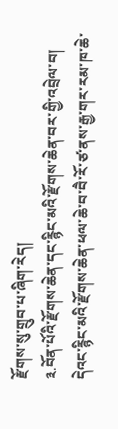རྫོགས་སུ་གྲུབ་པ་ཞིག་རེད།
༣.བོན་པོའི་རྫོགས་ཆེན་དང་རྙིང་མའི་རྫོགས་ཆེན་བར་གྱི་འབྲེལ་བ།
དེའང་རྙིང་མའི་རྫོགས་ཆེན་ཕལ་ཆེ་བ་བཻ་རོ་ཙ་ནས་རྒྱ་གར་རམ་ཁ་ཆེ་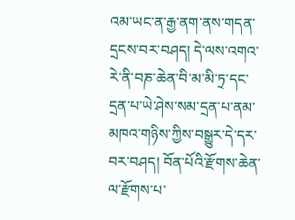འམ་ཡང་ན་རྒྱ་ནག་ནས་གདན་དྲངས་བར་བཤད། དེ་ལས་འགའ་རེ་ནི་བཎ་ཆེན་བི་མ་མི་ཏྲ་དང་དྲན་པ་ཡེ་ཤེས་སམ་དྲན་པ་ནམ་མཁའ་གཉིས་ཀྱིས་བསྒྱུར་དེ་དར་བར་བཤད། བོན་པོའི་རྫོགས་ཆེན་ལ་རྫོགས་པ་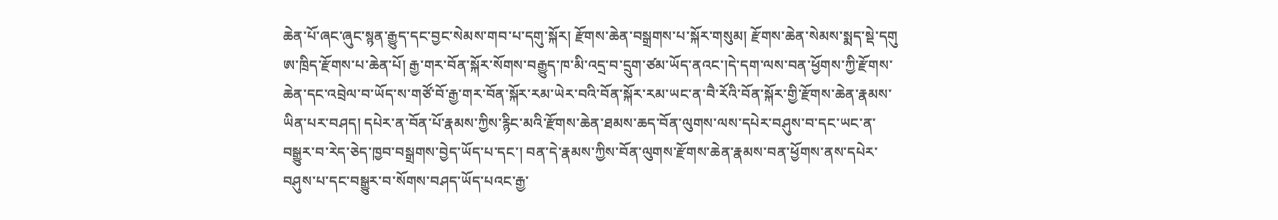ཆེན་པོ་ཞང་ཞུང་སྙན་རྒྱུད་དང་བྱང་སེམས་གབ་པ་དགུ་སྐོར། རྫོགས་ཆེན་བསྒྲགས་པ་སྐོར་གསུམ། རྫོགས་ཆེན་སེམས་སྨད་སྡེ་དགུ ཨ་ཁྲིད་རྫོགས་པ་ཆེན་པོ། རྒྱ་གར་བོན་སྐོར་སོགས་བརྒྱུད་ཁ་མི་འདྲ་བ་དྲུག་ཙམ་ཡོད་ནའང་།དེ་དག་ལས་བན་ཕྱོགས་ཀྱི་རྫོགས་ཆེན་དང་འབྲེལ་བ་ཡོད་ས་གཙོ་བོ་རྒྱ་གར་བོན་སྐོར་རམ་ཡེར་བའི་བོན་སྐོར་རམ་ཡང་ན་བཻ་རོའི་བོན་སྐོར་གྱི་རྫོགས་ཆེན་རྣམས་ཡིན་པར་བཤད། དཔེར་ན་བོན་པོ་རྣམས་ཀྱིས་རྙིང་མའི་རྫོགས་ཆེན་ཐམས་ཆད་བོན་ལུགས་ལས་དཔེར་བཤུས་བ་དང་ཡང་ན་བསྒྱུར་བ་རེད་ཅེད་ཁྱབ་བསྒྲགས་བྱེད་ཡོད་པ་དང་། བན་དེ་རྣམས་ཀྱིས་བོན་ལུགས་རྫོགས་ཆེན་རྣམས་བན་ཕྱོགས་ནས་དཔེར་བཤུས་པ་དང་བསྒྱུར་བ་སོགས་བཤད་ཡོད་པའང་རྒྱ་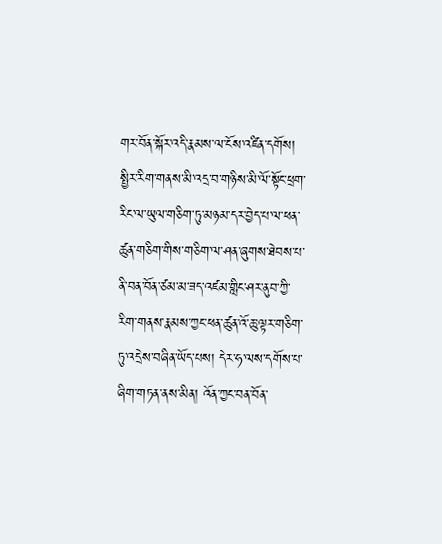གར་བོན་སྐོར་འདི་རྣམས་ལ་ངོས་འཛིན་དགོས། སྤྱིར་རིག་གནས་མི་འདྲ་བ་གཉིས་མི་ལོ་སྟོང་ཕྲག་རིང་ལ་ཡུལ་གཅིག་ཏུ་མཉམ་དར་བྱེད་པ་ལ་ཕན་ཚུན་གཅིག་གིས་གཅིག་ལ་ཤན་ཞུགས་ཐེབས་པ་ནི་བན་བོན་ཙམ་མ་ཟད་འཛམ་གླིང་ཤར་ནུབ་ཀྱི་རིག་གནས་རྣམས་ཀྱང་ཕན་ཚུན་འོ་ཆུ་ལྟར་གཅིག་ཏུ་འདྲེས་བཞིན་ཡོད་པས། དེར་ཧ་ལས་དགོས་པ་ཞིག་གཏན་ནས་མིན། འོན་ཀྱང་བན་བོན་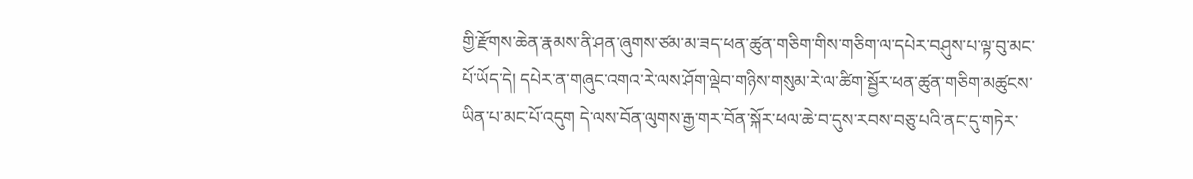གྱི་རྫོགས་ཆེན་རྣམས་ནི་ཤན་ཞུགས་ཙམ་མ་ཟད་ཕན་ཚུན་གཅིག་གིས་གཅིག་ལ་དཔེར་བཤུས་པ་ལྟ་བུ་མང་པོ་ཡོད་དེ། དཔེར་ན་གཞུང་འགའ་རེ་ལས་ཤོག་ལྡེབ་གཉིས་གསུམ་རེ་ལ་ཚིག་སྦྱོར་ཕན་ཚུན་གཅིག་མཚུངས་ཡིན་པ་མང་པོ་འདུག དེ་ལས་བོན་ལུགས་རྒྱ་གར་བོན་སྐོར་ཕལ་ཆེ་བ་དུས་རབས་བཅུ་པའི་ནང་དུ་གཏེར་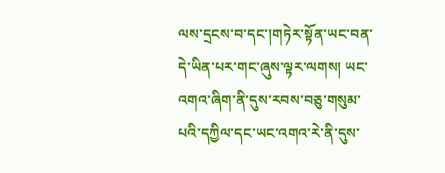ལས་དྲངས་བ་དང་།གཏེར་སྟོན་ཡང་བན་དེ་ཡིན་པར་གང་ཞུས་ལྟར་ལགས། ཡང་འགའ་ཞིག་ནི་དུས་རབས་བཅུ་གསུམ་པའི་དཀྱིལ་དང་ཡང་འགའ་རེ་ནི་དུས་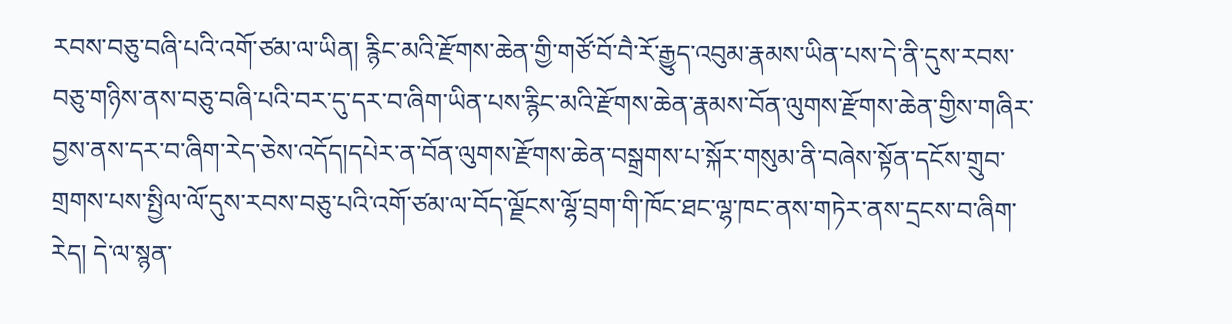རབས་བཅུ་བཞི་པའི་འགོ་ཙམ་ལ་ཡིན། རྙིང་མའི་རྫོགས་ཆེན་གྱི་གཙོ་བོ་བཻ་རོ་རྒྱུད་འབུམ་རྣམས་ཡིན་པས་དེ་ནི་དུས་རབས་བཅུ་གཉིས་ནས་བཅུ་བཞི་པའི་བར་དུ་དར་བ་ཞིག་ཡིན་པས་རྙིང་མའི་རྫོགས་ཆེན་རྣམས་བོན་ལུགས་རྫོགས་ཆེན་གྱིས་གཞིར་བྱས་ནས་དར་བ་ཞིག་རེད་ཅེས་འདོད།དཔེར་ན་བོན་ལུགས་རྫོགས་ཆེན་བསྒྲགས་པ་སྐོར་གསུམ་ནི་བཞེས་སྟོན་དངོས་གྲུབ་གྲགས་པས་སྤྱིལ་ལོ་དུས་རབས་བཅུ་པའི་འགོ་ཙམ་ལ་བོད་ལྗོངས་ལྷོ་བྲག་གི་ཁོང་ཐང་ལྷ་ཁང་ནས་གཏེར་ནས་དྲངས་བ་ཞིག་རེད། དེ་ལ་སྙན་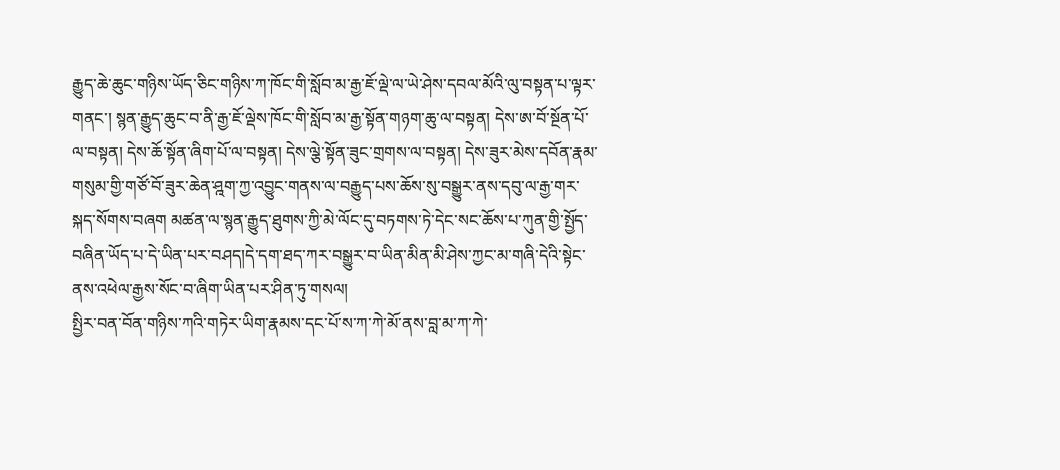རྒྱུད་ཆེ་ཆུང་གཉིས་ཡོད་ཅིང་གཉིས་ཀ་ཁོང་གི་སློབ་མ་རྒྱ་ཇོ་ལྡེ་ལ་ཡེ་ཤེས་དབལ་མོའི་ལུ་བསྟན་པ་ལྟར་གནང་། སྙན་རྒྱུད་ཆུང་བ་ནི་རྒྱ་ཇོ་ལྡེས་ཁོང་གི་སློབ་མ་རྒྱ་སྟོན་གཉག་ཆུ་ལ་བསྟན། དེས་ཨ་བོ་སྔོན་པོ་ལ་བསྟན། དེས་ཆོ་སྟོན་ཞིག་པོ་ལ་བསྟན། དེས་ལྕེ་སྟོན་ཟུང་གྲགས་ལ་བསྟན། དེས་ཟུར་མེས་དབོན་རྣམ་གསུམ་གྱི་གཙོ་བོ་ཟུར་ཆེན་ཤྰག་ཀྱ་འབྱུང་གནས་ལ་བརྒྱུད་པས་ཆོས་སུ་བསྒྱུར་ནས་དབུ་ལ་རྒྱ་གར་སྐད་སོགས་བཞག མཚན་ལ་སྙན་རྒྱུད་ཐུགས་ཀྱི་མེ་ལོང་དུ་བཏགས་ཏེ་དེང་སང་ཆོས་པ་ཀུན་གྱི་སྤྱོད་བཞིན་ཡོད་པ་དེ་ཡིན་པར་བཤད།དེ་དག་ཐད་ཀར་བསྒྱུར་བ་ཡིན་མིན་མི་ཤེས་ཀྱང་མ་གཞི་དེའི་སྟེང་ནས་འཕེལ་རྒྱས་སོང་བ་ཞིག་ཡིན་པར་ཤིན་ཏུ་གསལ།
སྤྱིར་བན་བོན་གཉིས་ཀའི་གཏེར་ཡིག་རྣམས་དང་པོ་ས་ཀ་ཀེ་མོ་ནས་བླ་མ་ཀ་ཀེ་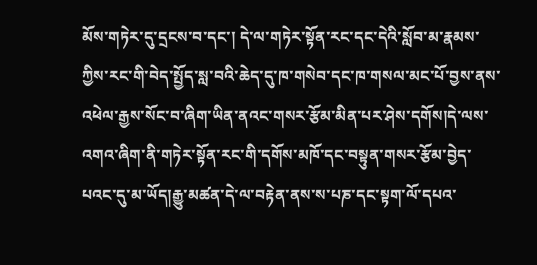མོས་གཏེར་དུ་དྲངས་བ་དང་། དེ་ལ་གཏེར་སྟོན་རང་དང་དེའི་སློབ་མ་རྣམས་ཀྱིས་རང་གི་བེད་སྤྱོད་སླ་བའི་ཆེད་དུ་ཁ་གསེབ་དང་ཁ་གསལ་མང་པོ་བྱས་ནས་འཕེལ་རྒྱས་སོང་བ་ཞིག་ཡིན་ནའང་གསར་རྩོམ་མིན་པར་ཤེས་དགོས།དེ་ལས་འགའ་ཞིག་ནི་གཏེར་སྟོན་རང་གི་དགོས་མཁོ་དང་བསྟུན་གསར་རྩོམ་བྱེད་པའང་དུ་མ་ཡོད།རྒྱུ་མཚན་དེ་ལ་བརྟེན་ནས་ས་པཎ་དང་སྟག་ལོ་དཔའ་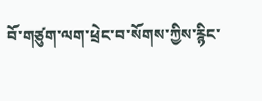བོ་གཙུག་ལག་ཕྲེང་བ་སོགས་ཀྱིས་རྙིང་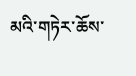མའི་གཏེར་ཆོས་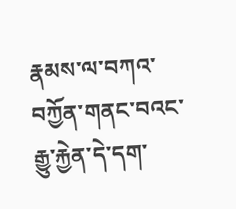རྣམས་ལ་བཀའ་བཀྱོན་གནང་བའང་རྒྱུ་རྐྱེན་དེ་དག་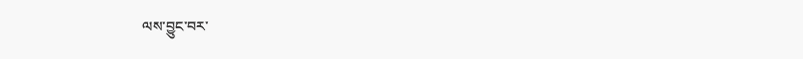ལས་བྱུང་བར་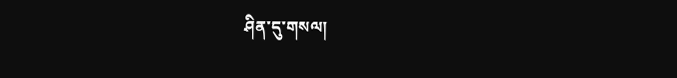ཤིན་དུ་གསལ།